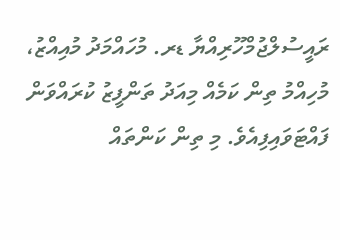ރައީސުލްޖުމްހޫރިއްޔާ ޑރ. މުހައްމަދު މުއިއްޒު، މުހިއްމު ތިން ކަމެއް މިއަދު ތަންފީޒު ކުރައްވަން ފައްޓަވައިފިއެވެ. މި ތިން ކަންތައް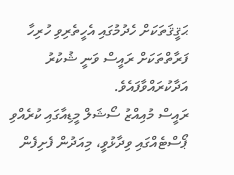ޙަޤީޤަތަކަށް ހެދުމުގައި އެހީތެރިވި ހުރިހާ ފަރާތްތަކަށް ރައީސް ވަނީ ޝުކުރު އަދާކުރައްވާފައެވެ.
ރައީސް މުއިއްޒު ސޯޝަލް މީޑިއާގައި ކުރެއްވި ޕޯސްޓެއްގައި ވިދާޅުވީ، މިއަދުން ފެށިފެން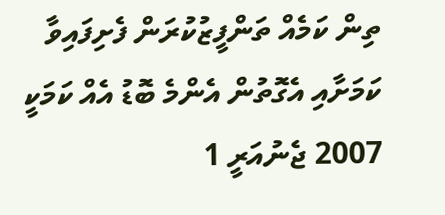ތިން ކަމެއް ތަންފީޒުކުރަން ފެށިފައިވާ ކަމަށާއި އެގޮތުން އެންމެ ބޮޑު އެއް ކަމަކީ 2007 ޖެނުއަރީ 1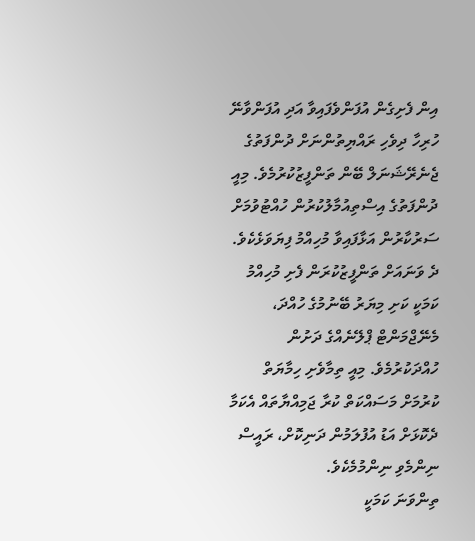އިން ފެށިގެން އުފަންވެފައިވާ އަދި އުފަންވާނޭ ހުރިހާ ދިވެހި ރައްޔިތުންނަށް ދުންފަތުގެ ޖެނެރޭޝަނަލް ބޭން ތަންފީޒުކުރުމެވެ. މިއީ ދުންފަތުގެ އިސްތިއުމާލުކުރުން ހުއްޓުވުމަށް ސަރުކާރުން އަޅާފައިވާ މުހިއްމު ފިޔަވަޅެކެވެ.
ދެ ވަނައަށް ތަންފީޒުކުރަން ފެށި މުހިއްމު ކަމަކީ ކަށި މިޔަރު ބޭނުމުގެ ހުއްދަ، މެނޭޖްމަންޓް ޕްލޭނެއްގެ ދަށުން ހުއްދަކުރުމެވެ. މިއީ ތިމާވެށި ހިމާޔަތް ކުރުމަށް މަސައްކަތް ކުރާ ޖަމިއްޔާތައް އެކަމާ ދެކޮޅަށް އަޑު އުފުލަމުން ދަނިކޮށް، ރައީސް ނިންމެވި ނިންމުމެކެވެ.
ތިންވަނަ ކަމަކީ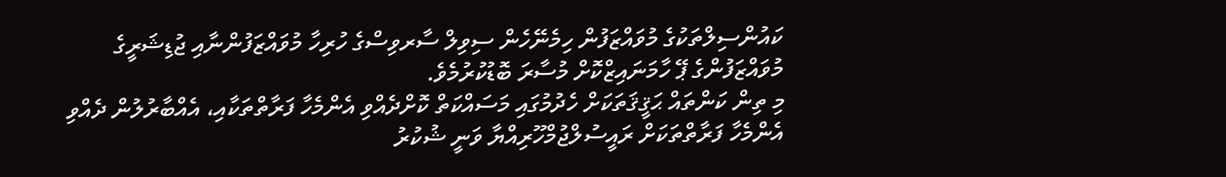ކައުންސިލްތަކުގެ މުވައްޒަފުން ހިމެނޭހެން ސިވިލް ސާރވިސްގެ ހުރިހާ މުވައްޒަފުންނާއި ޖުޑިޝަރީގެ މުވައްޒަފުންގެ ޕޭ ހާމަނައިޒްކޮށް މުސާރަ ބޮޑުކުރުމެވެ.
މި ތިން ކަންތައް ޙަޤީޤަތަކަށް ހެދުމުގައި މަސައްކަތް ކޮށްދެއްވި އެންމެހާ ފަރާތްތަކާއި، އެއްބާރުލުން ދެއްވި އެންމެހާ ފަރާތްތަކަށް ރައީސުލްޖުމްހޫރިއްޔާ ވަނީ ޝުކުރު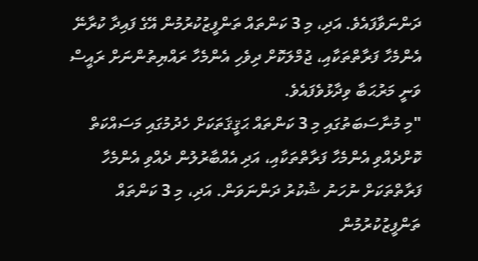ދަންނަވާފައެވެ. އަދި، މި 3 ކަންތައް ތަންފީޒުކުރުމުން އޭގެ ފައިދާ ކުރާނޭ އެންމެހާ ފަރާތްތަކާއި، ޖުމްލަކޮށް ދިވެހި އެންމެހާ ރައްޔިތުންނަށް ރައީސް ވަނީ މަރުޙަބާ ވިދާޅުވެފައެވެ.
"މި މުނާސަބަތުގައި މި 3 ކަންތައް ޙަޤީޤަތަކަށް ހެދުމުގައި މަސައްކަތް ކޮށްދެއްވި އެންމެހާ ފަރާތްތަކާއި، އަދި އެއްބާރުލުން ދެއްވި އެންމެހާ ފަރާތްތަކަށް ނުހަނު ޝުކުރު ދަންނަވަން. އަދި، މި 3 ކަންތައް ތަންފީޒުކުރުމުން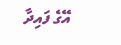އޭގެ ފައިދާ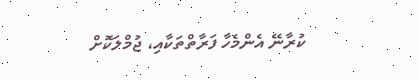ކުރާނޭ އެންމެހާ ފަރާތްތަކާއި، ޖުމްލަކޮށް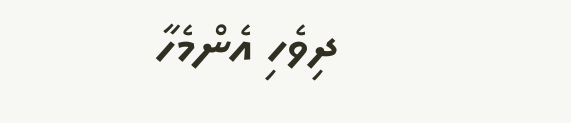ދިވެހި އެންމެހާ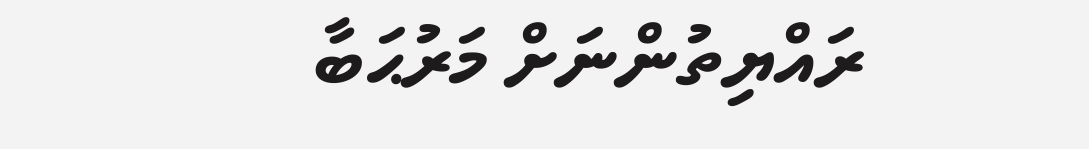ރައްޔިތުންނަށް މަރުޙަބާ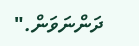ދަންނަވަން."